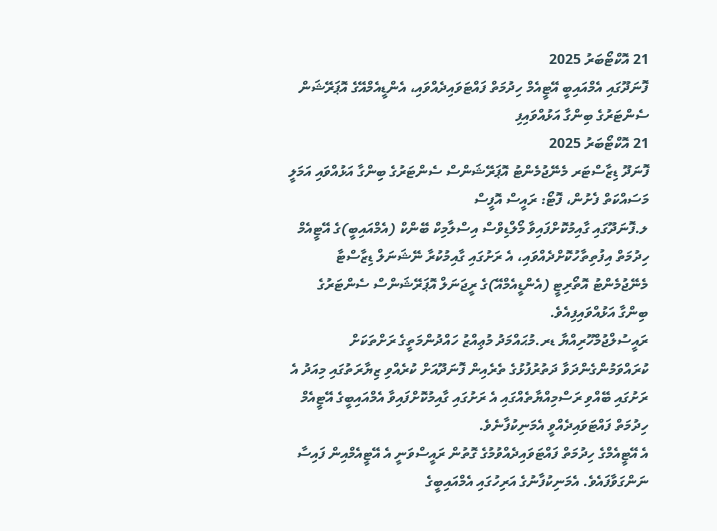21 އޮކްޓޯބަރު 2025
ފޮނަދޫގައި އެމްއައިބީ އޭޓީއެމް ހިދުމަތް ފައްޓަވައިދެއްވައި، އެންޑީއެމްއޭގެ އޮޕަރޭޝަން ސެންޓަރުގެ ބިންގާ އަޅުއްވައިފި
21 އޮކްޓޯބަރު 2025
ފޮނަދޫ ޑިޒާސްޓަރ މެނޭޖުމެންޓު އޮޕަރޭޝަންސް ސެންޓަރުގެ ބިންގާ އަޅުއްވައި އަމަލީ މަސައްކަތް ފެށުން، ފޮޓޯ: ރައީސް އޮފީސް
ލ.ފޮނަދޫގައި ގާއިމުކޮށްފައިވާ މޯލްޑިވްސް އިސްލާމިކް ބޭންކް (އެމްއައިބީ)ގެ އޭޓީއެމް ހިދުމަތް އިފުތިތާހުކޮށްދެއްވައި، އެ ރަށުގައި ގާއިމުކުރާ ނޭޝަނަލް ޑިޒާސްޓާ މެނޭޖުމެންޓު އޮތޯރިޓީ (އެންޑީއެމްއޭ)ގެ ރީޖަނަލް އޮޕަރޭޝަންސް ސެންޓަރުގެ ބިންގާ އަޅުއްވައިފިއެވެ.
ރައީސުލްޖުމްހޫރިއްޔާ ޑރ.މުޙައްމަދު މުޢިއްޒު ހައްދުންމަތީގެ ރަށްތަކަށް ކުރައްވަމުންގެންދަވާ ދަތުރުފުޅުގެ ތެރެއިން ފޮނަދޫއަށް ކުރެއްވި ޒިޔާރަތުގައި މިއަދު އެ ރަށުގައި ބޭއްވި ރަސްމިއްޔާތެއްގައި އެ ރަށުގައި ގާއިމުކޮށްފައިވާ އެމްއައިބީގެ އޭޓީއެމް ހިދުމަތް ފައްޓަވައިދެއްވީ އެމަނިކުފާނެވެ.
އެ އޭޓީއެމްގެ ހިދުމަތް ފައްޓަވައިދެއްވުމުގެ ގޮތުން ރައީސްވަނީ އެ އޭޓީއެމްއިން ފައިސާ ނަންގަވާފައެވެ. އެމަނިކުފާނުގެ އަރިހުގައި އެމްއައިބީގެ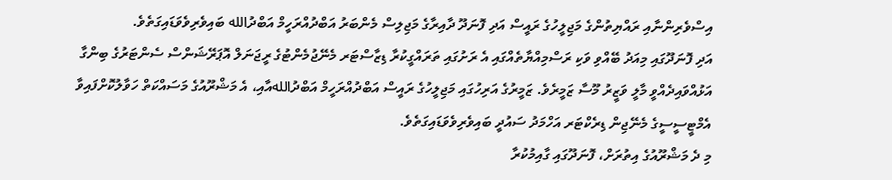އިސްވެރިންނާއި ރައްޔިތުންގެ މަޖިލީހުގެ ރައީސް އަދި ފޮނަދޫ ދާއިރާގެ މަޖިލިސް މެންބަރު އަބްދުއްރަހީމް އަބްދުالله ބައިވެރިވެވަޑައިގަތެވެ.
އަދި ފޮނަދޫގައި މިއަދު ބޭއްވި ވަކި ރަސްމިއްޔާތެއްގައި އެ ރަށުގައި ތަރައްގީކުރާ ޑިޒާސްޓަރ މެނޭޖުމެންޓުގެ ރީޖަނަލް އޮޕަރޭޝަންސް ސެންޓަރުގެ ބިންގާ އަޅުއްވައިދެއްވީ މާލީ ވަޒީރު މޫސާ ޒަމީރެވެ. ޒަމީރުގެ އަރިހުގައި މަޖިލީހުގެ ރައީސް އަބްދުއްރަހީމް އަބްދުاللهއާއި، އެ މަޝްރޫއުގެ މަސައްކަތް ހަވާލުކޮށްފައިވާ އެމްޓީސީސީގެ މެނޭޖިން ޑިރެކްޓަރ އަހްމަދު ސައުދީ ބައިވެރިވެވަޑައިގަތެވެ.
މި ދެ މަޝްރޫއުގެ އިތުރަށް، ފޮނަދޫގައި ގާއިމުކުރާ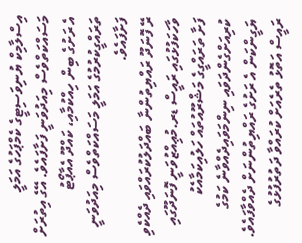އިސްލާމިކް ޔުނިވަސިޓީގެ ކެމްޕަހުގެ އަމަލީ މަސައްކަތްވެސް މިއަދުވަނީ ފަށާފައެވެ. އޭގެ އިތުރަށް އެ ރަށުގެ ބިން ހިއްކުމާއި، ކައްދޫ އެއާޕޯޓު ތަރައްގީކުރުމުގެ އަމަލީ މަސައްކަތްވެސް މިއަދުވަނީ ފަށާފައެވެ.
ރޭ ފޮނަދޫ ރައްޔިތުންނާ ބައްދަލުކުރައްވައި ދެއްކެވި ވާހަކަފުޅުގައި ރައީސް ޑރ.މުޢިއްޒުވަނީ ފޮނަދޫގައި ފަށާ ތަރައްގީގެ މަޝްރޫއުތައް ހަލުއިކަމާއެކު ކުރިއަށްގެންދަވައި ނިންމަވައިދެއްވާނެ ކަމުގެ ޔަގީންކަން އެ ރަށުގެ ރައްޔިތުންނަށް ދެއްވާފައެވެ.
ރައީސް އަތޮޅު ތެރެއަށް ކުރައްވާ ދަތުރުފުޅުގެ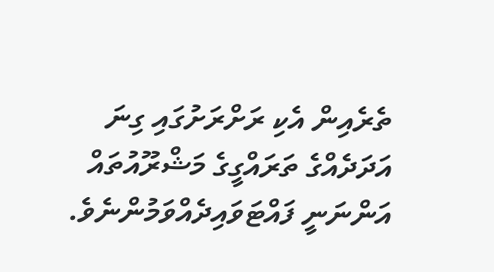ތެރެއިން އެކި ރަށްރަށުގައި ގިނަ އަދަދެއްގެ ތަރައްގީގެ މަޝްރޫއުތައް އަންނަނީ ފައްޓަވައިދެއްވަމުންނެވެ.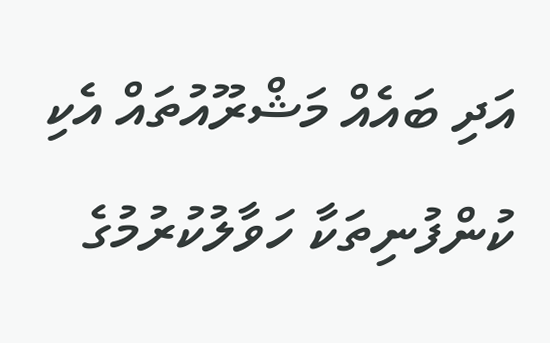އަދި ބައެއް މަޝްރޫއުތައް އެކި ކުންފުނިތަކާ ހަވާލުކުރުމުގެ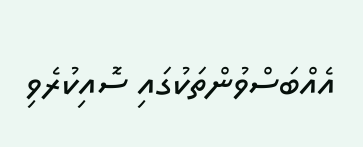އެއްބަސްވުންތަކުގައި ސޮއިކުރެވި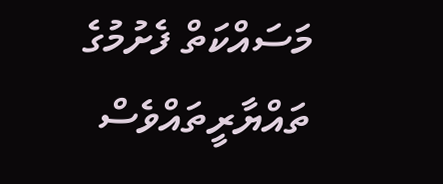މަސައްކަތް ފެށުމުގެ ތައްޔާރީތައްވެސް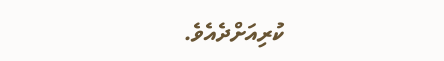ކުރިއަށްދެއެވެ.